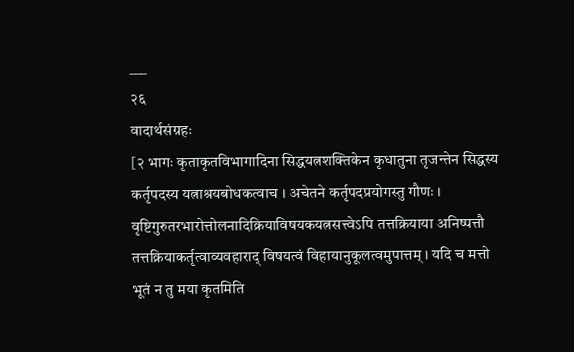___
२६
वादार्थसंग्रहः
[२ भागः कृताकृतविभागादिना सिद्धयत्नशक्तिकेन कृधातुना तृजन्तेन सिद्धस्य कर्तृपदस्य यत्नाश्रयबोधकत्वाच । अचेतने कर्तृपदप्रयोगस्तु गौणः । वृष्टिगुरुतरभारोत्तोलनादिक्रियाविषयकयत्नसत्त्वेऽपि तत्तक्रियाया अनिष्पत्तौ तत्तक्रियाकर्तृत्वाव्यवहाराद् विषयत्वं विहायानुकूलत्वमुपात्तम् । यदि च मत्तो भूतं न तु मया कृतमिति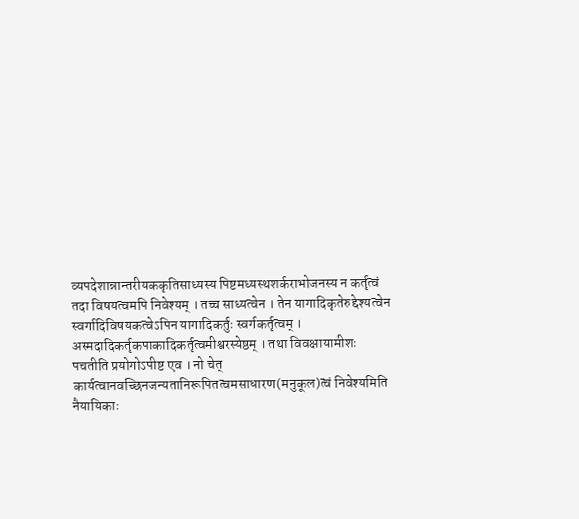व्यपदेशान्नान्तरीयककृतिसाध्यस्य पिष्टमध्यस्थशर्कराभोजनस्य न कर्तृत्वं तदा विषयत्वमपि निवेश्यम् । तच्च साध्यत्वेन । तेन यागादिकृतेरुद्देश्यत्वेन स्वर्गादिविषयकत्वेऽपिन यागादिकर्तुः स्वर्गकर्तृत्वम् । अस्मदादिकर्तृकपाकादिकर्तृत्वमीश्वरस्येष्ठम् । तथा विवक्षायामीशः पचतीति प्रयोगोऽपीष्ट एव । नो चेत् कार्यत्वानवच्छिनजन्यतानिरूपितत्वमसाधारण(मनुकूल)त्वं निवेश्यमिति नैयायिकाः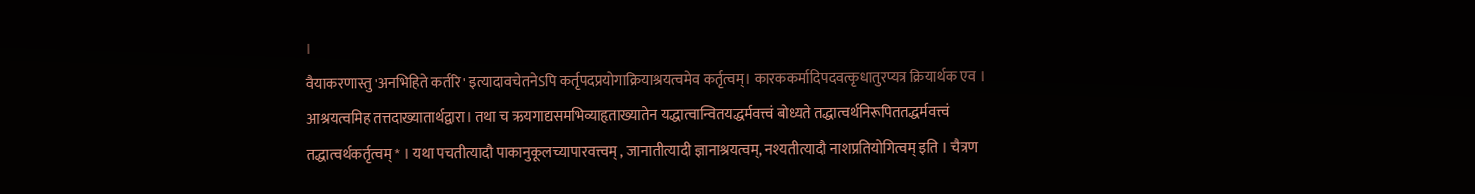।
वैयाकरणास्तु 'अनभिहिते कर्तरि' इत्यादावचेतनेऽपि कर्तृपदप्रयोगाक्रियाश्रयत्वमेव कर्तृत्वम्। कारककर्मादिपदवत्कृधातुरप्यत्र क्रियार्थक एव । आश्रयत्वमिह तत्तदाख्यातार्थद्वारा। तथा च ऋयगाद्यसमभिव्याहृताख्यातेन यद्धात्वान्वितयद्धर्मवत्त्वं बोध्यते तद्धात्वर्थनिरूपिततद्धर्मवत्त्वं तद्धात्वर्थकर्तृत्वम् * । यथा पचतीत्यादौ पाकानुकूलच्यापारवत्त्वम् , जानातीत्यादी ज्ञानाश्रयत्वम्, नश्यतीत्यादौ नाशप्रतियोगित्वम् इति । चैत्रण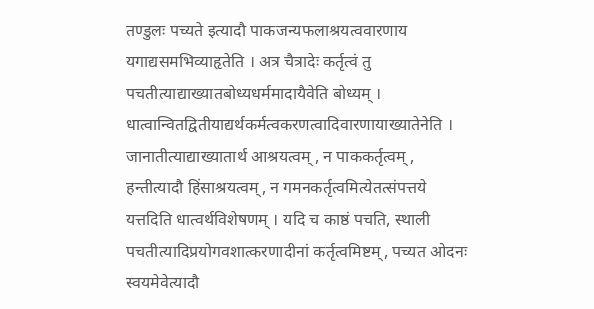तण्डुलः पच्यते इत्यादौ पाकजन्यफलाश्रयत्ववारणाय यगाद्यसमभिव्याहृतेति । अत्र चैत्रादेः कर्तृत्वं तु पचतीत्याद्याख्यातबोध्यधर्ममादायैवेति बोध्यम् । धात्वान्वितद्वितीयाद्यर्थकर्मत्वकरणत्वादिवारणायाख्यातेनेति । जानातीत्याद्याख्यातार्थ आश्रयत्वम् , न पाककर्तृत्वम् , हन्तीत्यादौ हिंसाश्रयत्वम्, न गमनकर्तृत्वमित्येतत्संपत्तये यत्तदिति धात्वर्थविशेषणम् । यदि च काष्ठं पचति, स्थाली पचतीत्यादिप्रयोगवशात्करणादीनां कर्तृत्वमिष्टम्, पच्यत ओदनः स्वयमेवेत्यादौ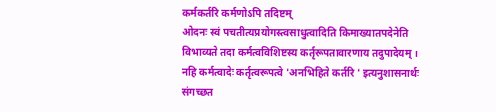कर्मकर्तरि कर्मणोऽपि तदिष्टम्
ओदनः स्वं पचतीत्यप्रयोगस्त्वसाधुत्वादिति किमाख्यातपदेनेति विभाव्यते तदा कर्मत्वविशिष्टस्य कर्तृरूपतावारणाय तदुपादेयम् । नहि कर्मत्वादेः कर्तृत्वरूपत्वे 'अनभिहिते कर्तरि ' इत्यनुशासनार्थः संगच्छत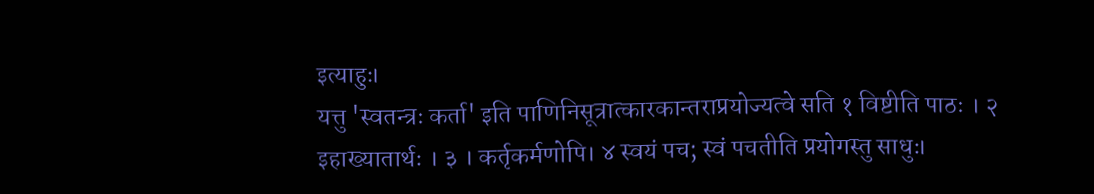इत्याहुः।
यत्तु 'स्वतन्त्रः कर्ता' इति पाणिनिसूत्रात्कारकान्तराप्रयोज्यत्वे सति १ विष्टीति पाठः । २ इहाख्यातार्थः । ३ । कर्तृकर्मणोपि। ४ स्वयं पच; स्वं पचतीति प्रयोगस्तु साधुः।